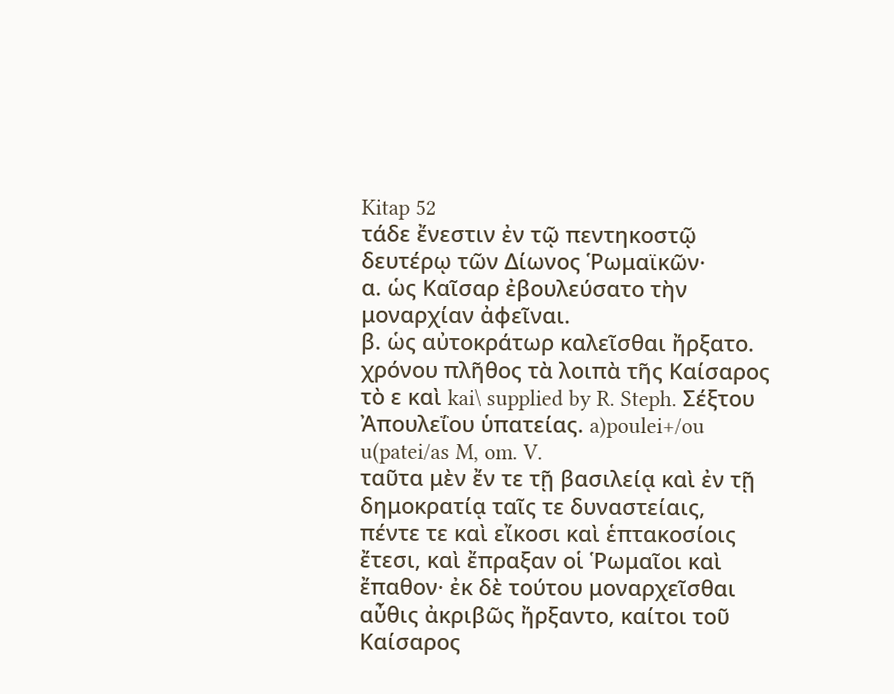Kitap 52
τάδε ἔνεστιν ἐν τῷ πεντηκοστῷ δευτέρῳ τῶν Δίωνος Ῥωμαϊκῶν·
α. ὡς Καῖσαρ ἐβουλεύσατο τὴν μοναρχίαν ἀφεῖναι.
β. ὡς αὐτοκράτωρ καλεῖσθαι ἤρξατο.
χρόνου πλῆθος τὰ λοιπὰ τῆς Καίσαρος τὸ ε καὶ kai\ supplied by R. Steph. Σέξτου Ἀπουλεΐου ὑπατείας. a)poulei+/ou u(patei/as M, om. V.
ταῦτα μὲν ἔν τε τῇ βασιλείᾳ καὶ ἐν τῇ δημοκρατίᾳ ταῖς τε δυναστείαις, πέντε τε καὶ εἴκοσι καὶ ἑπτακοσίοις ἔτεσι, καὶ ἔπραξαν οἱ Ῥωμαῖοι καὶ ἔπαθον· ἐκ δὲ τούτου μοναρχεῖσθαι αὖθις ἀκριβῶς ἤρξαντο, καίτοι τοῦ Καίσαρος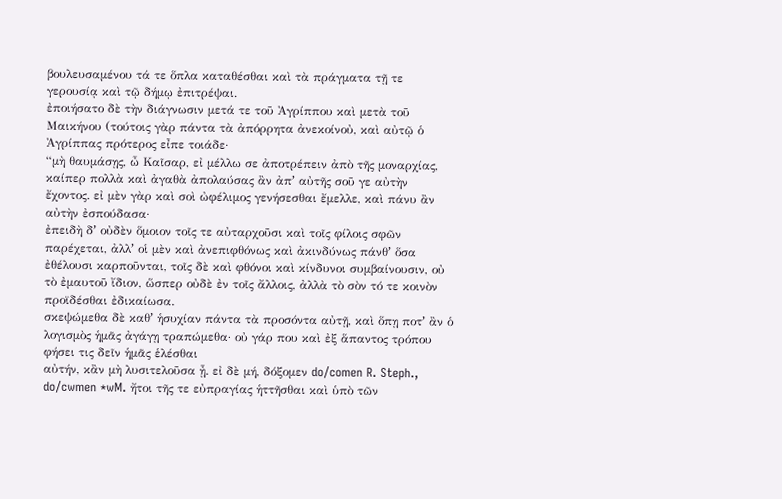βουλευσαμένου τά τε ὅπλα καταθέσθαι καὶ τὰ πράγματα τῇ τε γερουσίᾳ καὶ τῷ δήμῳ ἐπιτρέψαι.
ἐποιήσατο δὲ τὴν διάγνωσιν μετά τε τοῦ Ἀγρίππου καὶ μετὰ τοῦ Μαικήνου (τούτοις γὰρ πάντα τὰ ἀπόρρητα ἀνεκοίνοὐ, καὶ αὐτῷ ὁ Ἀγρίππας πρότερος εἶπε τοιάδε·
“μὴ θαυμάσῃς, ὦ Καῖσαρ, εἰ μέλλω σε ἀποτρέπειν ἀπὸ τῆς μοναρχίας, καίπερ πολλὰ καὶ ἀγαθὰ ἀπολαύσας ἂν ἀπʼ αὐτῆς σοῦ γε αὐτὴν ἔχοντος. εἰ μὲν γὰρ καὶ σοὶ ὠφέλιμος γενήσεσθαι ἔμελλε, καὶ πάνυ ἂν αὐτὴν ἐσπούδασα·
ἐπειδὴ δʼ οὐδὲν ὅμοιον τοῖς τε αὐταρχοῦσι καὶ τοῖς φίλοις σφῶν παρέχεται, ἀλλʼ οἱ μὲν καὶ ἀνεπιφθόνως καὶ ἀκινδύνως πάνθʼ ὅσα ἐθέλουσι καρποῦνται, τοῖς δὲ καὶ φθόνοι καὶ κίνδυνοι συμβαίνουσιν, οὐ τὸ ἐμαυτοῦ ἴδιον, ὥσπερ οὐδὲ ἐν τοῖς ἄλλοις, ἀλλὰ τὸ σὸν τό τε κοινὸν προϊδέσθαι ἐδικαίωσα.
σκεψώμεθα δὲ καθʼ ἡσυχίαν πάντα τὰ προσόντα αὐτῇ, καὶ ὅπῃ ποτʼ ἂν ὁ λογισμὸς ἡμᾶς ἀγάγῃ τραπώμεθα· οὐ γάρ που καὶ ἐξ ἅπαντος τρόπου φήσει τις δεῖν ἡμᾶς ἑλέσθαι
αὐτήν, κἂν μὴ λυσιτελοῦσα ᾖ. εἰ δὲ μή, δόξομεν do/comen R. Steph., do/cwmen *wM. ἤτοι τῆς τε εὐπραγίας ἡττῆσθαι καὶ ὑπὸ τῶν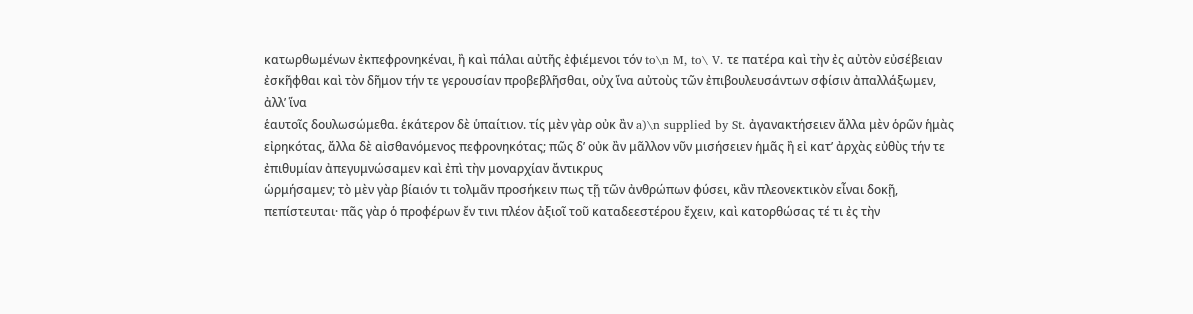κατωρθωμένων ἐκπεφρονηκέναι, ἢ καὶ πάλαι αὐτῆς ἐφιέμενοι τόν to\n M, to\ V. τε πατέρα καὶ τὴν ἐς αὐτὸν εὐσέβειαν ἐσκῆφθαι καὶ τὸν δῆμον τήν τε γερουσίαν προβεβλῆσθαι, οὐχ ἵνα αὐτοὺς τῶν ἐπιβουλευσάντων σφίσιν ἀπαλλάξωμεν, ἀλλʼ ἵνα
ἑαυτοῖς δουλωσώμεθα. ἑκάτερον δὲ ὑπαίτιον. τίς μὲν γὰρ οὐκ ἂν a)\n supplied by St. ἀγανακτήσειεν ἄλλα μὲν ὁρῶν ἡμὰς εἰρηκότας, ἄλλα δὲ αἰσθανόμενος πεφρονηκότας; πῶς δʼ οὐκ ἂν μᾶλλον νῦν μισήσειεν ἡμᾶς ἢ εἰ κατʼ ἀρχὰς εὐθὺς τήν τε ἐπιθυμίαν ἀπεγυμνώσαμεν καὶ ἐπὶ τὴν μοναρχίαν ἄντικρυς
ὡρμήσαμεν; τὸ μὲν γὰρ βίαιόν τι τολμᾶν προσήκειν πως τῇ τῶν ἀνθρώπων φύσει, κἂν πλεονεκτικὸν εἶναι δοκῇ, πεπίστευται· πᾶς γὰρ ὁ προφέρων ἔν τινι πλέον ἀξιοῖ τοῦ καταδεεστέρου ἔχειν, καὶ κατορθώσας τέ τι ἐς τὴν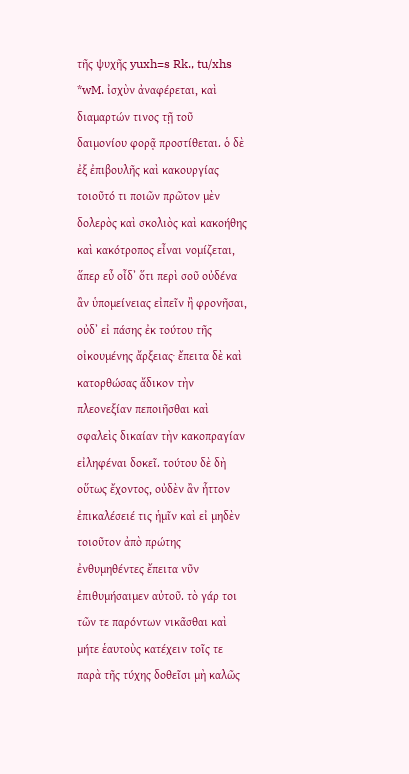τῆς ψυχῆς yuxh=s Rk., tu/xhs *wM. ἰσχὺν ἀναφέρεται, καὶ διαμαρτών τινος τῇ τοῦ
δαιμονίου φορᾷ προστίθεται. ὁ δὲ ἐξ ἐπιβουλῆς καὶ κακουργίας τοιοῦτό τι ποιῶν πρῶτον μὲν δολερὸς καὶ σκολιὸς καὶ κακοήθης καὶ κακότροπος εἶναι νομίζεται, ἅπερ εὖ οἶδʼ ὅτι περὶ σοῦ οὐδένα ἂν ὑπομείνειας εἰπεῖν ἢ φρονῆσαι, οὐδʼ εἰ πάσης ἐκ τούτου τῆς οἰκουμένης ἄρξειας· ἔπειτα δὲ καὶ κατορθώσας ἄδικον τὴν πλεονεξίαν πεποιῆσθαι καὶ σφαλεὶς δικαίαν τὴν κακοπραγίαν
εἰληφέναι δοκεῖ. τούτου δὲ δὴ οὕτως ἔχοντος, οὐδὲν ἂν ἧττον ἐπικαλέσειέ τις ἡμῖν καὶ εἰ μηδὲν τοιοῦτον ἀπὸ πρώτης ἐνθυμηθέντες ἔπειτα νῦν ἐπιθυμήσαιμεν αὐτοῦ. τὸ γάρ τοι τῶν τε παρόντων νικᾶσθαι καὶ μήτε ἑαυτοὺς κατέχειν τοῖς τε παρὰ τῆς τύχης δοθεῖσι μὴ καλῶς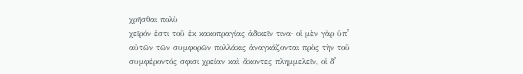χρῆσθαι πολὺ
χεῖρόν ἐστι τοῦ ἐκ κακοπραγίας ἀδικεῖν τινα· οἱ μὲν γὰρ ὑπʼ αὐτῶν τῶν συμφορῶν πολλάκις ἀναγκάζονται πρὸς τὴν τοῦ συμφέροντός σφισι χρείαν καὶ ἄκοντες πλημμελεῖν, οἱ δʼ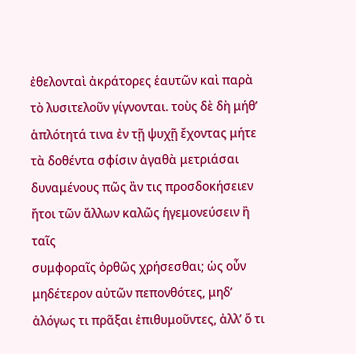ἐθελονταὶ ἀκράτορες ἑαυτῶν καὶ παρὰ τὸ λυσιτελοῦν γίγνονται. τοὺς δὲ δὴ μήθʼ ἁπλότητά τινα ἐν τῇ ψυχῇ ἔχοντας μήτε τὰ δοθέντα σφίσιν ἀγαθὰ μετριάσαι δυναμένους πῶς ἂν τις προσδοκήσειεν ἤτοι τῶν ἄλλων καλῶς ἡγεμονεύσειν ἢ ταῖς
συμφοραῖς ὀρθῶς χρήσεσθαι; ὡς οὖν μηδέτερον αὐτῶν πεπονθότες, μηδʼ ἀλόγως τι πρᾶξαι ἐπιθυμοῦντες, ἀλλʼ ὅ τι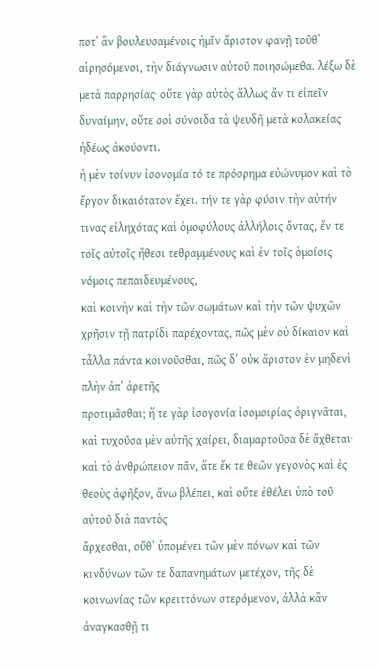ποτʼ ἂν βουλευσαμένοις ἡμῖν ἄριστον φανῇ τοῦθʼ αἱρησόμενοι, τὴν διάγνωσιν αὐτοῦ ποιησώμεθα. λέξω δὲ μετὰ παρρησίας· οὔτε γὰρ αὐτὸς ἄλλως ἄν τι εἰπεῖν δυναίμην, οὔτε σοὶ σύνοιδα τὰ ψευδῆ μετὰ κολακείας ἡδέως ἀκούοντι.
ἡ μὲν τοίνυν ἰσονομία τό τε πρόσρημα εὐώνυμον καὶ τὸ ἔργον δικαιότατον ἔχει. τήν τε γὰρ φύσιν τὴν αὐτήν τινας εἰληχότας καὶ ὁμοφύλους ἀλλήλοις ὄντας, ἔν τε τοῖς αὐτοῖς ἤθεσι τεθραμμένους καὶ ἐν τοῖς ὁμοίοις νόμοις πεπαιδευμένους,
καὶ κοινὴν καὶ τὴν τῶν σωμάτων καὶ τὴν τῶν ψυχῶν χρῆσιν τῇ πατρίδι παρέχοντας, πῶς μὲν οὐ δίκαιον καὶ τἆλλα πάντα κοινοῦσθαι, πῶς δʼ οὐκ ἄριστον ἐν μηδενὶ πλὴν ἀπʼ ἀρετῆς
προτιμᾶσθαι; ἥ τε γὰρ ἰσογονία ἰσομοιρίας ὀριγνᾶται, καὶ τυχοῦσα μὲν αὐτῆς χαίρει, διαμαρτοῦσα δὲ ἄχθεται· καὶ τὸ ἀνθρώπειον πᾶν, ἅτε ἔκ τε θεῶν γεγονὸς καὶ ἐς θεοὺς ἀφῆξον, ἄνω βλέπει, καὶ οὔτε ἐθέλει ὑπὸ τοῦ αὐτοῦ διὰ παντὸς
ἄρχεσθαι, οὔθʼ ὑπομένει τῶν μὲν πόνων καὶ τῶν κινδύνων τῶν τε δαπανημάτων μετέχον, τῆς δὲ κοινωνίας τῶν κρειττόνων στερόμενον, ἀλλὰ κἂν ἀναγκασθῇ τι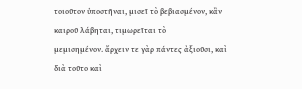τοιοῦτον ὑποστῆναι, μισεῖ τὸ βεβιασμένον, κἂν καιροῦ λάβηται, τιμωρεῖται τὸ
μεμισημένον. ἄρχειν τε γὰρ πάντες ἀξιοῦσι, καὶ διὰ τοῦτο καὶ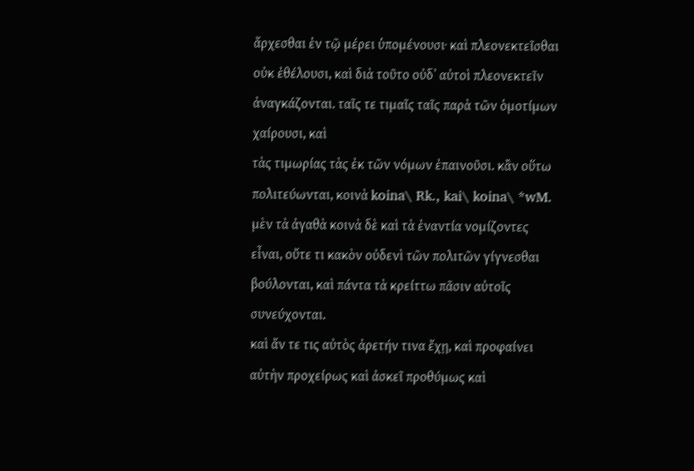ἄρχεσθαι ἐν τῷ μέρει ὑπομένουσι· καὶ πλεονεκτεῖσθαι οὐκ ἐθέλουσι, καὶ διὰ τοῦτο οὐδʼ αὐτοὶ πλεονεκτεῖν ἀναγκάζονται. ταῖς τε τιμαῖς ταῖς παρὰ τῶν ὁμοτίμων χαίρουσι, καὶ
τὰς τιμωρίας τὰς ἐκ τῶν νόμων ἐπαινοῦσι. κἂν οὕτω πολιτεύωνται, κοινὰ koina\ Rk., kai\ koina\ *wM. μὲν τὰ ἀγαθὰ κοινὰ δὲ καὶ τὰ ἐναντία νομίζοντες εἶναι, οὔτε τι κακὸν οὐδενὶ τῶν πολιτῶν γίγνεσθαι βούλονται, καὶ πάντα τὰ κρείττω πᾶσιν αὐτοῖς συνεύχονται.
καὶ ἄν τε τις αὐτὸς ἀρετήν τινα ἔχῃ, καὶ προφαίνει αὐτὴν προχείρως καὶ ἀσκεῖ προθύμως καὶ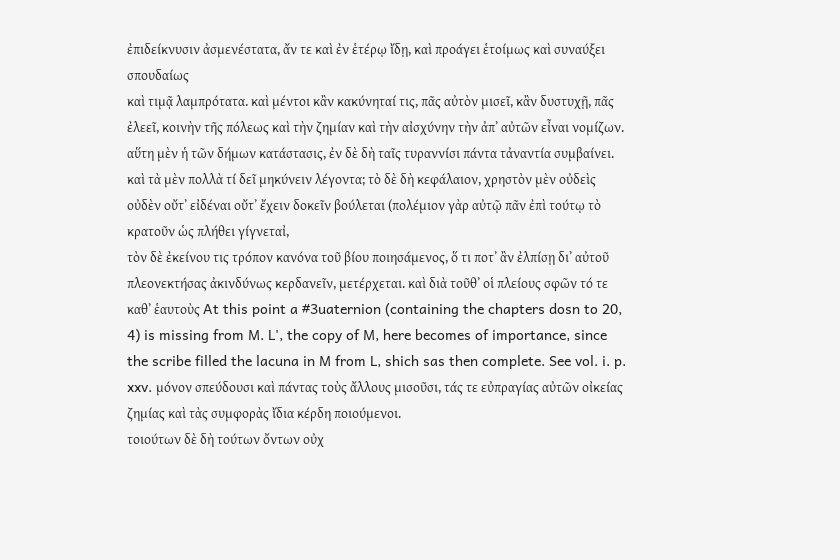ἐπιδείκνυσιν ἀσμενέστατα, ἄν τε καὶ ἐν ἑτέρῳ ἴδῃ, καὶ προάγει ἑτοίμως καὶ συναύξει σπουδαίως
καὶ τιμᾷ λαμπρότατα. καὶ μέντοι κἂν κακύνηταί τις, πᾶς αὐτὸν μισεῖ, κἂν δυστυχῇ, πᾶς ἐλεεῖ, κοινὴν τῆς πόλεως καὶ τὴν ζημίαν καὶ τὴν αἰσχύνην τὴν ἀπʼ αὐτῶν εἶναι νομίζων.
αὕτη μὲν ἡ τῶν δήμων κατάστασις, ἐν δὲ δὴ ταῖς τυραννίσι πάντα τἀναντία συμβαίνει. καὶ τὰ μὲν πολλὰ τί δεῖ μηκύνειν λέγοντα; τὸ δὲ δὴ κεφάλαιον, χρηστὸν μὲν οὐδεὶς οὐδὲν οὔτʼ εἰδέναι οὔτʼ ἔχειν δοκεῖν βούλεται (πολέμιον γὰρ αὐτῷ πᾶν ἐπὶ τούτῳ τὸ κρατοῦν ὡς πλήθει γίγνεταἰ,
τὸν δὲ ἐκείνου τις τρόπον κανόνα τοῦ βίου ποιησάμενος, ὅ τι ποτʼ ἂν ἐλπίσῃ διʼ αὐτοῦ πλεονεκτήσας ἀκινδύνως κερδανεῖν, μετέρχεται. καὶ διὰ τοῦθʼ οἱ πλείους σφῶν τό τε καθʼ ἑαυτοὺς At this point a #3uaternion (containing the chapters dosn to 20, 4) is missing from M. L', the copy of M, here becomes of importance, since the scribe filled the lacuna in M from L, shich sas then complete. See vol. i. p. xxv. μόνον σπεύδουσι καὶ πάντας τοὺς ἄλλους μισοῦσι, τάς τε εὐπραγίας αὐτῶν οἰκείας ζημίας καὶ τὰς συμφορὰς ἴδια κέρδη ποιούμενοι.
τοιούτων δὲ δὴ τούτων ὄντων οὐχ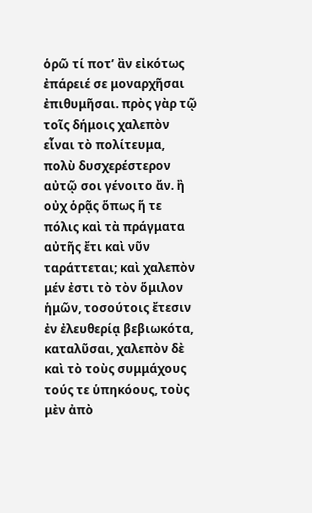ὁρῶ τί ποτʼ ἂν εἰκότως ἐπάρειέ σε μοναρχῆσαι ἐπιθυμῆσαι. πρὸς γὰρ τῷ τοῖς δήμοις χαλεπὸν εἶναι τὸ πολίτευμα, πολὺ δυσχερέστερον αὐτῷ σοι γένοιτο ἄν. ἢ οὐχ ὁρᾷς ὅπως ἥ τε πόλις καὶ τὰ πράγματα
αὐτῆς ἔτι καὶ νῦν ταράττεται; καὶ χαλεπὸν μέν ἐστι τὸ τὸν ὅμιλον ἡμῶν, τοσούτοις ἔτεσιν ἐν ἐλευθερίᾳ βεβιωκότα, καταλῦσαι, χαλεπὸν δὲ καὶ τὸ τοὺς συμμάχους τούς τε ὑπηκόους, τοὺς μὲν ἀπὸ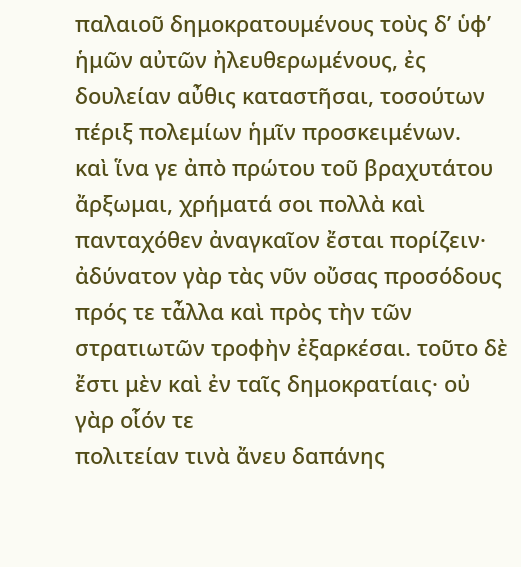παλαιοῦ δημοκρατουμένους τοὺς δʼ ὑφʼ ἡμῶν αὐτῶν ἠλευθερωμένους, ἐς δουλείαν αὖθις καταστῆσαι, τοσούτων πέριξ πολεμίων ἡμῖν προσκειμένων.
καὶ ἵνα γε ἀπὸ πρώτου τοῦ βραχυτάτου ἄρξωμαι, χρήματά σοι πολλὰ καὶ πανταχόθεν ἀναγκαῖον ἔσται πορίζειν· ἀδύνατον γὰρ τὰς νῦν οὔσας προσόδους πρός τε τἆλλα καὶ πρὸς τὴν τῶν στρατιωτῶν τροφὴν ἐξαρκέσαι. τοῦτο δὲ ἔστι μὲν καὶ ἐν ταῖς δημοκρατίαις· οὐ γὰρ οἷόν τε
πολιτείαν τινὰ ἄνευ δαπάνης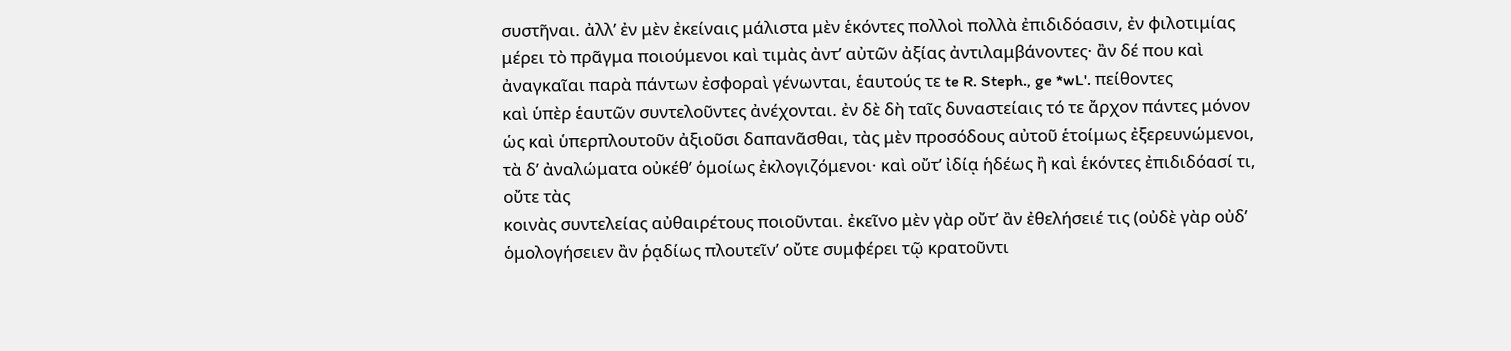συστῆναι. ἀλλʼ ἐν μὲν ἐκείναις μάλιστα μὲν ἑκόντες πολλοὶ πολλὰ ἐπιδιδόασιν, ἐν φιλοτιμίας μέρει τὸ πρᾶγμα ποιούμενοι καὶ τιμὰς ἀντʼ αὐτῶν ἀξίας ἀντιλαμβάνοντες· ἂν δέ που καὶ ἀναγκαῖαι παρὰ πάντων ἐσφοραὶ γένωνται, ἑαυτούς τε te R. Steph., ge *wL'. πείθοντες
καὶ ὑπὲρ ἑαυτῶν συντελοῦντες ἀνέχονται. ἐν δὲ δὴ ταῖς δυναστείαις τό τε ἄρχον πάντες μόνον ὡς καὶ ὑπερπλουτοῦν ἀξιοῦσι δαπανᾶσθαι, τὰς μὲν προσόδους αὐτοῦ ἑτοίμως ἐξερευνώμενοι, τὰ δʼ ἀναλώματα οὐκέθʼ ὁμοίως ἐκλογιζόμενοι· καὶ οὔτʼ ἰδίᾳ ἡδέως ἢ καὶ ἑκόντες ἐπιδιδόασί τι, οὔτε τὰς
κοινὰς συντελείας αὐθαιρέτους ποιοῦνται. ἐκεῖνο μὲν γὰρ οὔτʼ ἂν ἐθελήσειέ τις (οὐδὲ γὰρ οὐδʼ ὁμολογήσειεν ἂν ῥᾳδίως πλουτεῖνʼ οὔτε συμφέρει τῷ κρατοῦντι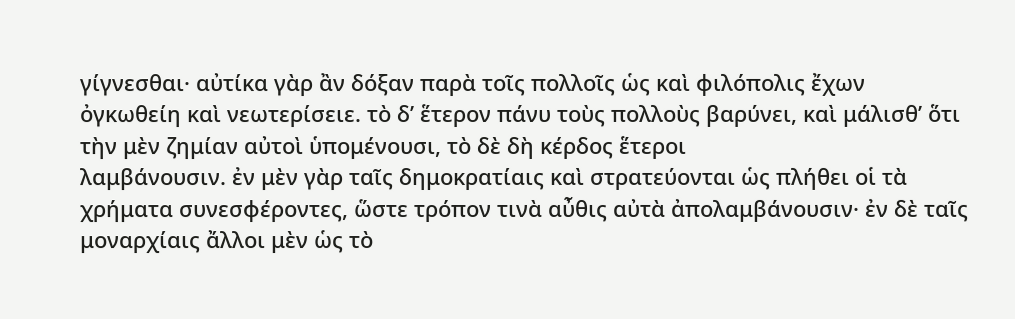γίγνεσθαι· αὐτίκα γὰρ ἂν δόξαν παρὰ τοῖς πολλοῖς ὡς καὶ φιλόπολις ἔχων ὀγκωθείη καὶ νεωτερίσειε. τὸ δʼ ἕτερον πάνυ τοὺς πολλοὺς βαρύνει, καὶ μάλισθʼ ὅτι τὴν μὲν ζημίαν αὐτοὶ ὑπομένουσι, τὸ δὲ δὴ κέρδος ἕτεροι
λαμβάνουσιν. ἐν μὲν γὰρ ταῖς δημοκρατίαις καὶ στρατεύονται ὡς πλήθει οἱ τὰ χρήματα συνεσφέροντες, ὥστε τρόπον τινὰ αὖθις αὐτὰ ἀπολαμβάνουσιν· ἐν δὲ ταῖς μοναρχίαις ἄλλοι μὲν ὡς τὸ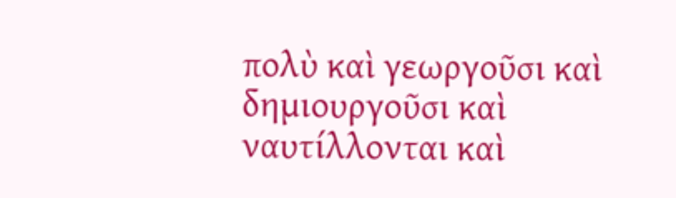πολὺ καὶ γεωργοῦσι καὶ δημιουργοῦσι καὶ ναυτίλλονται καὶ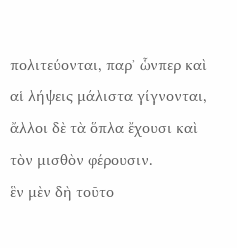πολιτεύονται, παρʼ ὧνπερ καὶ αἱ λήψεις μάλιστα γίγνονται, ἄλλοι δὲ τὰ ὅπλα ἔχουσι καὶ τὸν μισθὸν φέρουσιν.
ἓν μὲν δὴ τοῦτο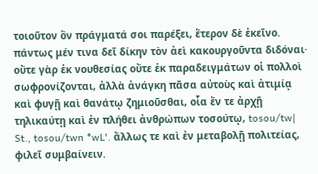τοιοῦτον ὂν πράγματά σοι παρέξει, ἕτερον δὲ ἐκεῖνο. πάντως μέν τινα δεῖ δίκην τὸν ἀεὶ κακουργοῦντα διδόναι· οὔτε γὰρ ἐκ νουθεσίας οὔτε ἐκ παραδειγμάτων οἱ πολλοὶ σωφρονίζονται, ἀλλὰ ἀνάγκη πᾶσα αὐτοὺς καὶ ἀτιμίᾳ καὶ φυγῇ καὶ θανάτῳ ζημιοῦσθαι, οἷα ἔν τε ἀρχῇ τηλικαύτῃ καὶ ἐν πλήθει ἀνθρώπων τοσούτῳ, tosou/tw| St., tosou/twn *wL'. ἄλλως τε καὶ ἐν μεταβολῇ πολιτείας,
φιλεῖ συμβαίνειν.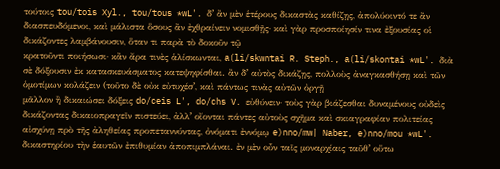τούτοις tou/tois Xyl., tou/tous *wL'. δʼ ἂν μὲν ἑτέρους δικαστὰς καθίζῃς, ἀπολύοιντό τε ἂν διασπευδόμενοι, καὶ μάλιστα ὅσους ἂν ἐχθραίνειν νομισθῇς· καὶ γὰρ προσποίησίν τινα ἐξουσίας οἱ δικάζοντες λαμβάνουσιν, ὅταν τι παρὰ τὸ δοκοῦν τῷ
κρατοῦντι ποιήσωσι· κἂν ἄρα τινὲς ἁλίσκωνται, a(li/skwntai R. Steph., a(li/skontai *wL'. διὰ σὲ δόξουσιν ἐκ κατασκευάσματος κατεψηφίσθαι. ἂν δʼ αὐτὸς δικάζῃς, πολλοὺς ἀναγκασθήσῃ καὶ τῶν ὁμοτίμων κολάζειν (τοῦτο δὲ οὐκ εὐτυχέσʼ, καὶ πάντως τινὰς αὐτῶν ὀργῇ
μᾶλλον ἢ δικαιώσει δόξεις do/ceis L', do/chs V. εὐθύνειν· τοὺς γὰρ βιάζεσθαι δυναμένους οὐδεὶς δικάζοντας δικαιοπραγεῖν πιστεύει, ἀλλʼ οἴονται πάντες αὐτοὺς σχῆμα καὶ σκιαγραφίαν πολιτείας αἰσχύνῃ πρὸ τῆς ἀληθείας προπεταννύντας, ὀνόματι ἐννόμῳ e)nno/mw| Naber, e)nno/mou *wL'. δικαστηρίου τὴν ἑαυτῶν ἐπιθυμίαν ἀποπιμπλάναι. ἐν μὲν οὖν ταῖς μοναρχίαις ταῦθʼ οὕτω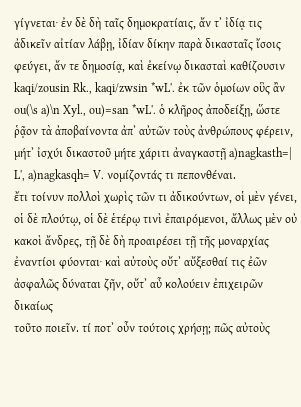γίγνεται· ἐν δὲ δὴ ταῖς δημοκρατίαις, ἄν τʼ ἰδίᾳ τις ἀδικεῖν αἰτίαν λάβῃ, ἰδίαν δίκην παρὰ δικασταῖς ἴσοις φεύγει, ἄν τε δημοσίᾳ, καὶ ἐκείνῳ δικασταὶ καθίζουσιν kaqi/zousin Rk., kaqi/zwsin *wL'. ἐκ τῶν ὁμοίων οὓς ἂν ou(\s a)\n Xyl., ou)=san *wL'. ὁ κλῆρος ἀποδείξῃ, ὥστε ῥᾷον τὰ ἀποβαίνοντα ἀπʼ αὐτῶν τοὺς ἀνθρώπους φέρειν, μήτʼ ἰσχύι δικαστοῦ μήτε χάριτι ἀναγκαστῇ a)nagkasth=| L', a)nagkasqh= V. νομίζοντάς τι πεπονθέναι.
ἔτι τοίνυν πολλοὶ χωρὶς τῶν τι ἀδικούντων, οἱ μὲν γένει, οἱ δὲ πλούτῳ, οἱ δὲ ἑτέρῳ τινὶ ἐπαιρόμενοι, ἄλλως μὲν οὐ κακοὶ ἄνδρες, τῇ δὲ δὴ προαιρέσει τῇ τῆς μοναρχίας ἐναντίοι φύονται· καὶ αὐτοὺς οὔτʼ αὔξεσθαί τις ἐῶν ἀσφαλῶς δύναται ζῆν, οὔτʼ αὖ κολούειν ἐπιχειρῶν δικαίως
τοῦτο ποιεῖν. τί ποτʼ οὖν τούτοις χρήσῃ; πῶς αὐτοὺς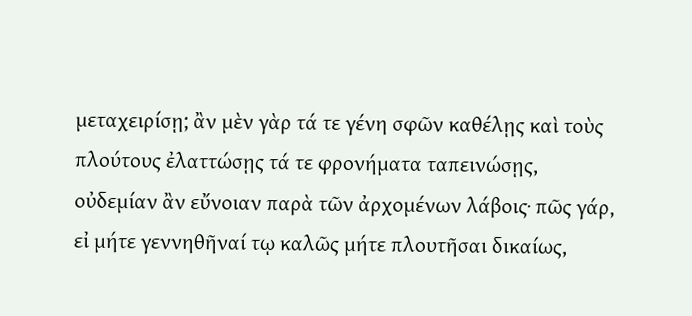μεταχειρίσῃ; ἂν μὲν γὰρ τά τε γένη σφῶν καθέλῃς καὶ τοὺς πλούτους ἐλαττώσῃς τά τε φρονήματα ταπεινώσῃς, οὐδεμίαν ἂν εὔνοιαν παρὰ τῶν ἀρχομένων λάβοις· πῶς γάρ, εἰ μήτε γεννηθῆναί τῳ καλῶς μήτε πλουτῆσαι δικαίως,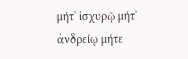μήτʼ ἰσχυρῷ μήτʼ ἀνδρείῳ μήτε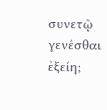συνετῷ γενέσθαι ἐξείη;